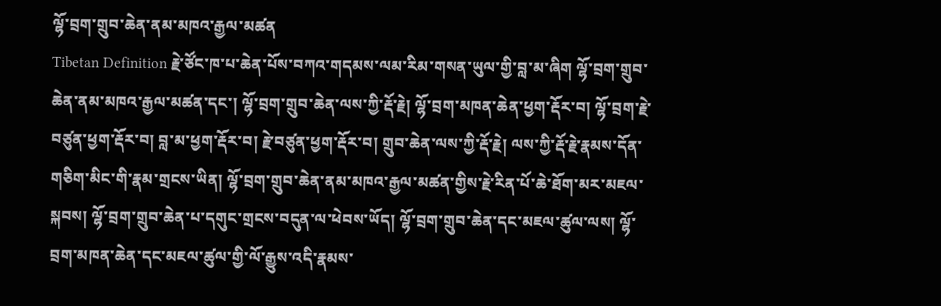ལྷོ་བྲག་གྲུབ་ཆེན་ནམ་མཁའ་རྒྱལ་མཚན
Tibetan Definition རྗེ་ཙོང་ཁ་པ་ཆེན་པོས་བཀའ་གདམས་ལམ་རིམ་གསན་ཡུལ་གྱི་བླ་མ་ཞིག ལྷོ་བྲག་གྲུབ་ཆེན་ནམ་མཁའ་རྒྱལ་མཚན་དང་། ལྷོ་བྲག་གྲུབ་ཆེན་ལས་ཀྱི་རྡོ་རྗེ། ལྷོ་བྲག་མཁན་ཆེན་ཕྱག་རྡོར་བ། ལྷོ་བྲག་རྗེ་བཙུན་ཕྱག་རྡོར་བ། བླ་མ་ཕྱག་རྡོར་བ། རྗེ་བཙུན་ཕྱག་རྡོར་བ། གྲུབ་ཆེན་ལས་ཀྱི་རྡོ་རྗེ། ལས་ཀྱི་རྡོ་རྗེ་རྣམས་དོན་གཅིག་མིང་གི་རྣམ་གྲངས་ཡིན། ལྷོ་བྲག་གྲུབ་ཆེན་ནམ་མཁའ་རྒྱལ་མཚན་གྱིས་རྗེ་རིན་པོ་ཆེ་ཐོག་མར་མཇལ་སྐབས། ལྷོ་བྲག་གྲུབ་ཆེན་པ་དགུང་གྲངས་བདུན་ལ་ཕེབས་ཡོད། ལྷོ་བྲག་གྲུབ་ཆེན་དང་མཇལ་ཚུལ་ལས། ལྷོ་བྲག་མཁན་ཆེན་དང་མཇལ་ཚུལ་གྱི་ལོ་རྒྱུས་འདི་རྣམས་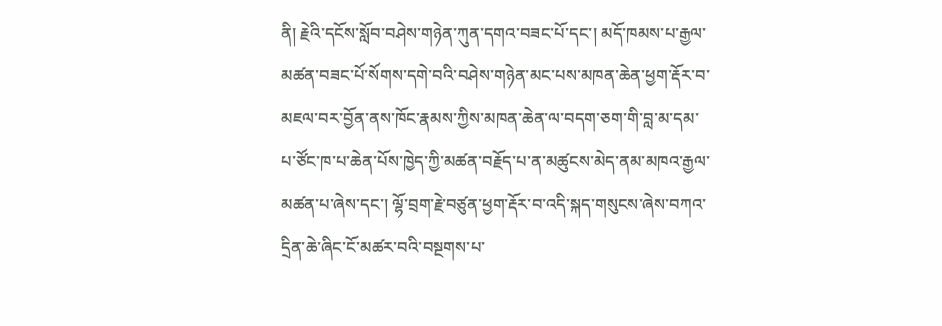ནི། རྗེའི་དངོས་སློབ་བཤེས་གཉེན་ཀུན་དགའ་བཟང་པོ་དང་། མདོ་ཁམས་པ་རྒྱལ་མཚན་བཟང་པོ་སོགས་དགེ་བའི་བཤེས་གཉེན་མང་པས་མཁན་ཆེན་ཕྱག་རྡོར་བ་མཇལ་བར་བྱོན་ནས་ཁོང་རྣམས་ཀྱིས་མཁན་ཆེན་ལ་བདག་ཅག་གི་བླ་མ་དམ་པ་ཙོང་ཁ་པ་ཆེན་པོས་ཁྱེད་ཀྱི་མཚན་བརྗོད་པ་ན་མཚུངས་མེད་ནམ་མཁའ་རྒྱལ་མཚན་པ་ཞེས་དང་། ལྷོ་བྲག་རྗེ་བཙུན་ཕྱག་རྡོར་བ་འདི་སྐད་གསུངས་ཞེས་བཀའ་དྲིན་ཆེ་ཞིང་ངོ་མཚར་བའི་བསྔགས་པ་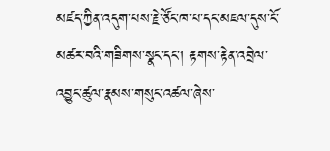མཛད་ཀྱིན་འདུག་པས་རྗེ་ཙོང་ཁ་པ་དང་མཇལ་དུས་ངོ་མཚར་བའི་གཟིགས་སྣང་དང་། རྟགས་རྟེན་འབྲེལ་འབྱུང་ཚུལ་རྣམས་གསུང་འཚལ་ཞེས་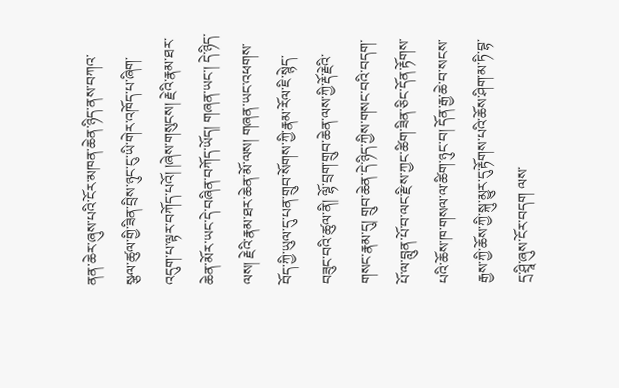ནན་ཆེར་ཞུས་པའི་ངོར་མཁན་ཆེན་ཉིད་ནས་བཀའ་སྩལ་ཚུལ་གྱི་ཟིན་བྲིས་ཉུང་ངུ་ཡི་གེར་འཁོད་པ་ཞིག་འདུག་པ་ལྟར་བཀོད་པའོ། །ཞེས་གསུངས། རྗེའི་རྣམ་ཐར་ཆེན་མོར་ཡང་དེ་བཞིན་བཀོད་ཡོད། གཞན་ཡང་། དེ་ཉིད་ལས། རྗེའི་རྣམ་ཐར་ཆེན་མོ་ལས། གཞན་ཡང་འཕགས་བོད་ཀྱི་ཡུལ་དུ་པན་གྲུབ་སོགས་ཀྱི་རྣམ་རོལ་ཇི་སྙེད་བཟུང་བའི་ཚུལ་ནི། ལྷོ་བྲག་གྲུབ་ཆེན་ལས་ཀྱི་རྡོ་རྗེའི་གསང་རྣམ་དུ། གྲུབ་ཆེན་དེ་ཉིད་ཀྱིས་གསང་བའི་བདག་པོ་ལ་བླུན་པོ་བ་ལང་རྫིས་ཀྱང་ཚིག་ཟིན་ཅིང་དོན་རྟོགས་པའི་ཆོས་ཁ་གསལ་ལ་ཚིག་ཉུང་བ། དོན་རྒྱ་ཆེ་བ་སངས་རྒྱས་ཀྱི་ཆོས་ཀྱི་སྐུ་མྱུར་དུ་རྟོགས་པའི་ཆོས་ཤིག་མ་ཏི་བྷ་དྲ་ཤྲཱི་ཞུས་ངོར་བདག ལས་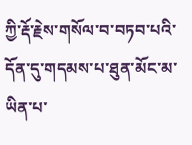ཀྱི་རྡོ་རྗེས་གསོལ་བ་བཏབ་པའི་དོན་དུ་གདམས་པ་ཐུན་མོང་མ་ཡིན་པ་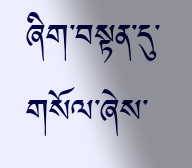ཞིག་བསྟན་དུ་གསོལ་ཞེས་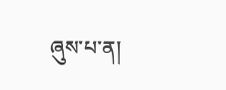ཞུས་པ་ན།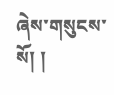ཞེས་གསུངས་སོ། །